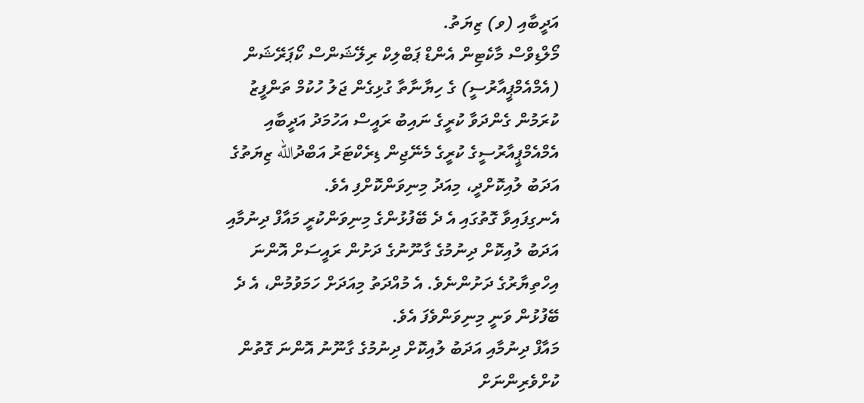އަދީބާއި (ވ) ޒިޔަތު.
މޯލްޑިވްސް މާކެޓިން އެންޑް ޕަބްލިކް ރިލޭޝަންސް ކޯޕަރޭޝަން (އެމްއެމްޕީއާރުސީ) ގެ ހިޔާނާތާ ގުޅިގެން ޖަލު ހުކުމް ތަންފީޒު ކުރަމުން ގެންދަވާ ކުރީގެ ނައިބު ރައީސް އަހުމަދު އަދީބާއި އެމްއެމްޕީއާރުސީގެ ކުރީގެ މެނޭޖިން ޑިރެކްޓަރު އަބްދުالله ޒިޔަތުގެ އަދަބު ލުއިކޮށްދީ، މިއަދު މިނިވަންކޮށްފި އެވެ.
އެނގިފައިވާ ގޮތުގައި އެ ދެ ބޭފުޅުންގެ މިނިވަންކުރީ މައާފް ދިނުމާއި އަދަބު ލުއިކޮށް ދިނުމުގެ ގާނޫނުގެ ދަށުން ރައީސަށް އޮންނަ އިހްތިޔާރުގެ ދަށުންނެވެ. އެ މުއްދަތު މިއަދަށް ހަމަވުމުން، އެ ދެ ބޭފުޅުން ވަނީ މިނިވަންވެފަ އެވެ.
މައާފް ދިނުމާއި އަދަބު ލުއިކޮށް ދިނުމުގެ ގާނޫނު އޮންނަ ގޮތުން ކުށްވެރިންނަށް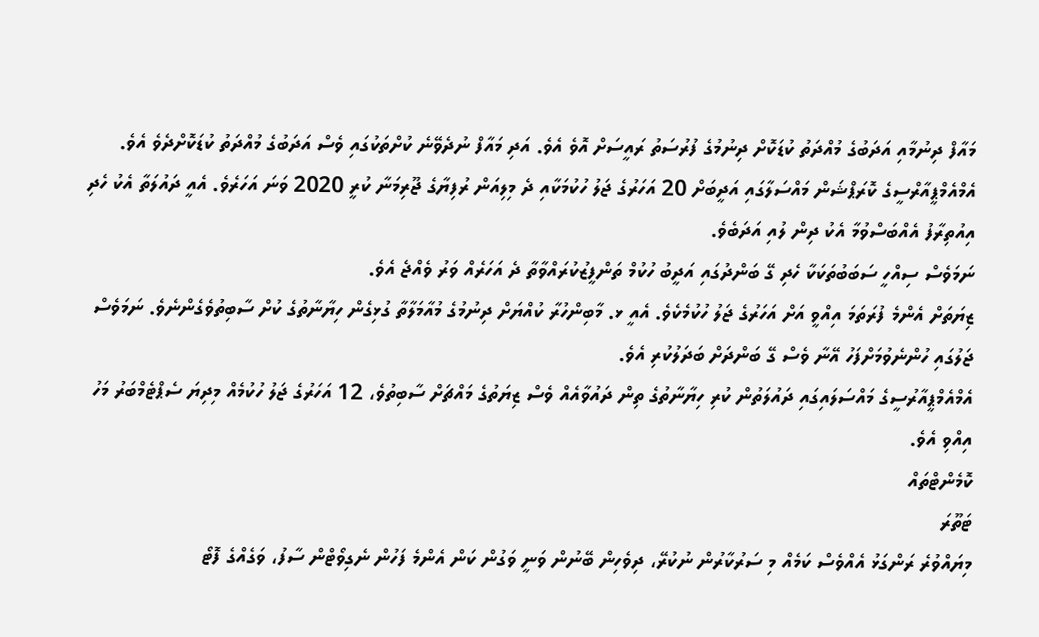މައާފް ދިނުމާއި އަދަބުގެ މުއްދަތު ކުޑަކޮށް ދިނުމުގެ ފުރުސަތު ރައީސަށް އޮވެ އެވެ. އަދި މައާފް ނުދެވޭނެ ކުށްތަކުގައި ވެސް އަދަބުގެ މުއްދަތު ކުޑަކޮށްދެވެ އެވެ.
އެމްއެމްޕީއާރްސީގެ ކޮރަޕްޝަން މައްސަލާގައި އަދީބަށް 20 އަހަރުގެ ޖަލު ހުކުމަކާއި ދެ މިލިއަން ރުފިޔާގެ ޖޫރިމަނާ ކުރީ 2020 ވަނަ އަހަރެވެ. އެއީ ދައުލަތާ އެކު ހެދި އިއުތިރާފު އެއްބަސްވުމާ އެކު ދިން ލުއި އަދަބެވެ.
ނަމަވެސް ސިއްހީ ސަބަބުތަކަކާ ހެދި ގޭ ބަންދުގައި އަދީބު ހުކުމް ތަންފީޒުކުރައްވާތާ ދެ އަހަރެއް ވަރު ވެއްޖެ އެވެ.
ޒިޔަތަށް އެންމެ ފުރަތަމަ އިއްވީ އަށް އަހަރުގެ ޖަލު ހުކުމެކެވެ. އެއީ ޅ. މާބިންހުރާ ކުއްޔަށް ދިނުމުގެ މުއާމަލާތާ ގުޅިގެން ހިޔާނާތުގެ ކުށް ސާބިތުވެގެންނެވެ. ނަމަވެސް ޖަލުގައި ހުންނެވުމަށްފަހު އޭނާ ވެސް ގޭ ބަންދަށް ބަދަލުކުރި އެވެ.
އެމްއެމްޕީއާރުސީގެ މައްސަލައިގައި ދައުލަތުން ކުރި ހިޔާނާތުގެ ތިން ދައުވާއެއް ވެސް ޒިޔަތުގެ މައްޗަށް ސާބިތުވެ، 12 އަހަރުގެ ޖަލު ހުކުމެއް މިދިޔަ ސެޕްޓެމްބަރު މަހު އިއްވި އެވެ.
ކޮމެންޓްތައް
ޓަތޫރަ
މިޔައްވުރެ ރަންގަޅު އެއްވެސް ކަމެއް މި ސަރުކާރުން ނުކުރޭ، ދިވެހިން ބޭނުން ވަނީ ވަގުން ކަން އެންމެ ފަހުން ނެގިވޯޓްން ސާފު، ވަގެއްގެ ފޮޓޯ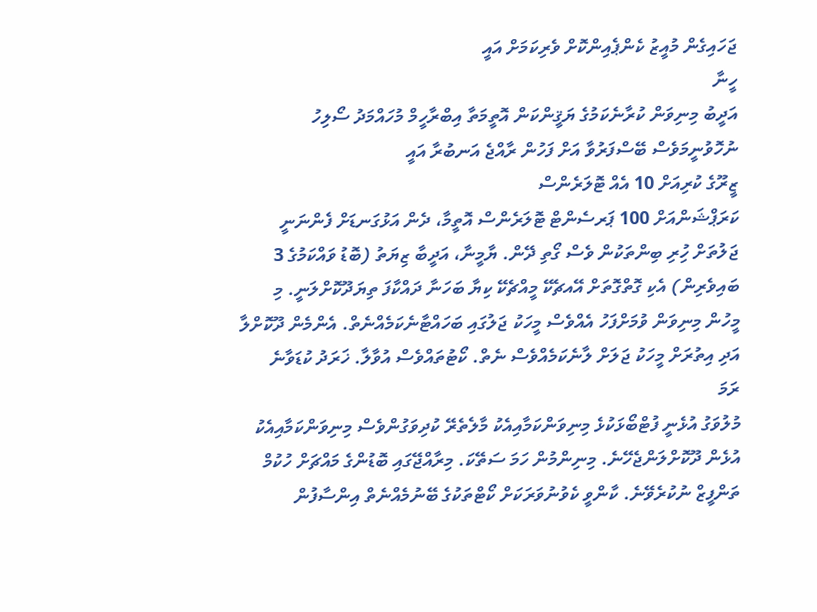ޖަހައިގެން މުއީޒު ކެންޕެއިންކޮށް ވެރިކަމަށް އައީ
ހީނާ
އަދީބު މިނިވަން ކުރާނެކަމުގެ ޔަޤީންކަން އޮތީމަތާ އިބްރާހީމް މުހައްމަދު ސޯލިހު ނުހޮވުނީމަވެސް ބޭސްފަރުވާ އަށް ފަހުން ރާއްޖެ އަނބުރާ އައީ
ޒީރޫގެ ކުރިއަށް 10 އެއް ޓޮލަރެންސް
ކަރަޕްޝަންއަށް 100 ޕަރސެންޓް ޓޮލަރެންސް އޮތީމާ، ދެން އަޅުގަނޑަށް ފެންނަނީ ޖަލުތަށް ހުިރި ބިންތަކުން ވެސް ގޯތި ދޭން. ޔާމީނާ، އަދީބާ ޒިޔަތު (ބޮޑު ވައްކަމުގެ 3 ބައިވެރިން) އެކި ގޮތްގޮތަށް އޭއޗެކޭ މީއްޗެކޭ ކިޔާ ބަހަނާ ދައްކާފަ ތިޔަދޫކޮށްލަނީ. މި މީހުން މިނިވަން ވުމަށްފަހު އެއްވެސް މީހަކު ޖަލުގައި ބަހައްޓާނެކަމެއްނެތް. އެންމެން ދޫކޮށްލާ އަދި އިތުރަށް މީހަކު ޖަލަށް ލާނެކަމެއްވެސް ނެތް. ކޯޓުތައްވެސް އުވާލާ. ޚަރަދު ކުޑަވާނެ
ރަމަ
މުލުވަގު އުޅެނީ ފުޓްބޯޅަކުޅެ މިނިވަންކަމާއިއެކު މާލެތެރޭ ކުދިވަގުންވެސް މިނިވަންކަމާއިއެކު އުޅެން ދޫކޮށްލަންޖެހޭނެ. މިނިންމުން ހަމަ ސަތޭކަ. މިރާއްޖޭގައި ބޮޑުންގެ މައްޗަށް ހުކުމް ތަންފީޒް ނުކުރެވޭނެ. ކާންވީ ކެވުނުވަރަކަށް ކޯޓްތަކުގެ ބޭނުމެއްނެތް އިންސާފުން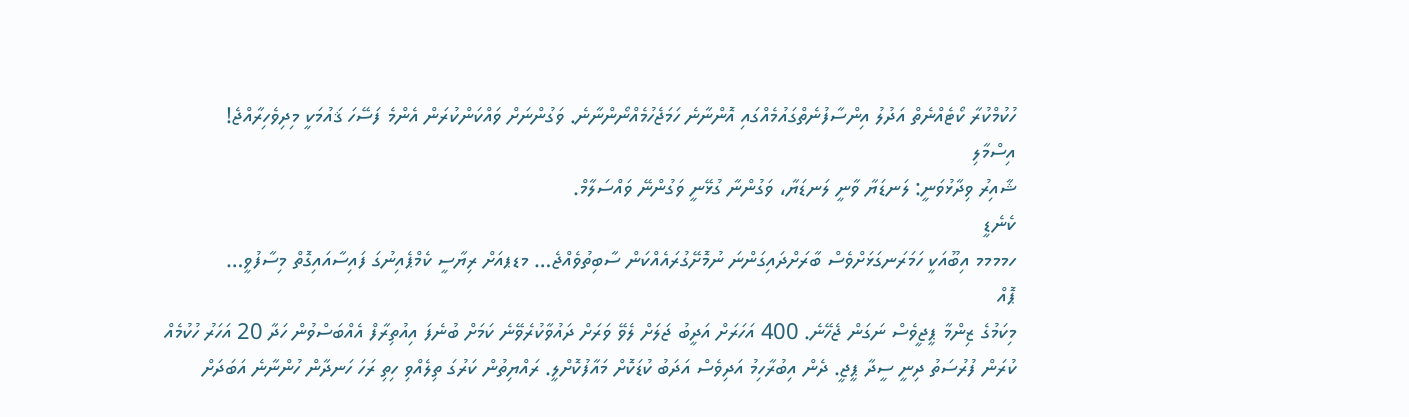ހުކުމްކުރާ ކޯޓެއްނެތް އަދުލު އިންސާފުނެތްގައުމެއްގައި އޮންނާނެ ހަމަޖެހުމެއްނޯންނާނެ. ވަގުންނަށް ވައްކަންކުރަން އެންމެ ފަސޭހަ ޤައުމަކީ މިދިވެހިރާއްޖެ!
އިސްމާލި
ޝާއިރު ވިދާޅުވަނީ: ލަނޑަޔާ ވާނީ ލަނޑަޔާ، ވަގުންނާ ގުޅޭނީ ވަގުންނޭ ވައްސަލާމް.
ކެނެޑީ
ހމމމމ އިބޫއަކީ ހަމަރަނގަޅަށްވެސް ބާރަށްދައިގަންނަ ނުމޮށޭގުރައެއްކަން ސާބިތުވެއްޖެ… މޑޕއަށް ރިޔާސީ ކެމްޕެއިނުގަ ފައިސާއައިގޮތް މިސާފުވީ…
ޕޮއް
މިކަމުގެ ޒިންމާ ޕީޖީވެސް ނަގަން ޖެހޭނެ. 400 އަހަރަށް އަދީބު ޖަލަށް ލެވޭ ވަރަށް ދައުވާކުރެވޭނެ ކަމަށް ބުނެފަ އިއުތިރާފް އެއްބަސްވުން ހަދާ 20 އަހަރު ހުކުމެއް ކުރަން ފުރުސަތު ދިނީ ސީދާ ޕީޖީ. ދެން އިބުރާހިމު އަދިވެސް އަދަބު ކުޑަކޮށް މައާފުކޮށްލީ. ރައްޔިތުން ކަރުގަ ތިލެއްވި ހިތި ރަހަ ހަނދާން ހުންނާނެ އަބަދަށް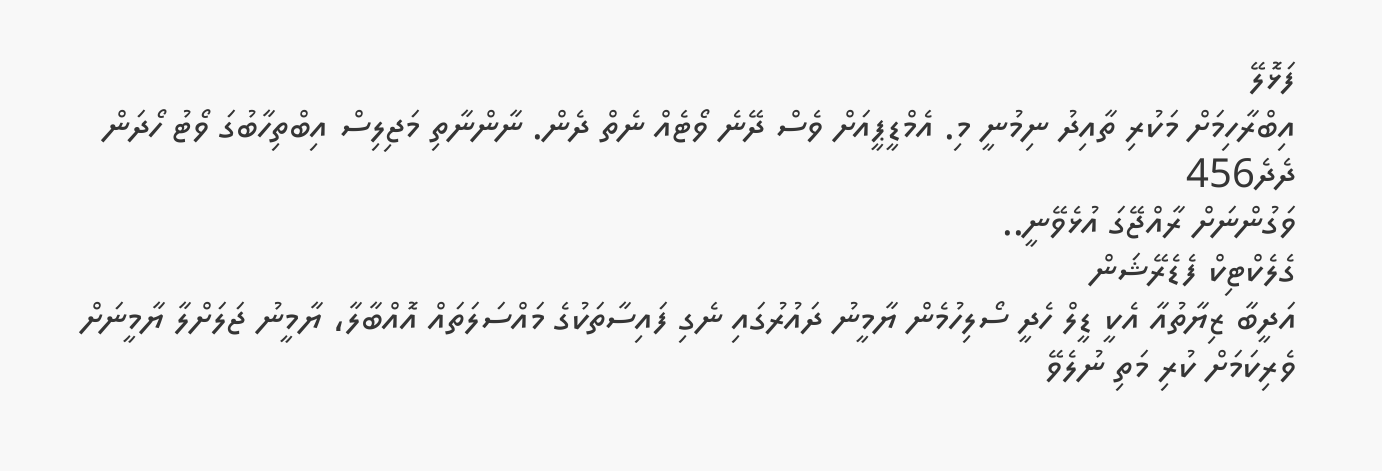ފަޅޮލޭ
އިބްރާހިމަށް މަކުރި ތާއިދު ނިމުނީ މި. އެމްޑީޕީއަށް ވެސް ދޭނެ ވޯޓެއް ނެތް ދެން. ނާންނާތި މަޖިލިސް އިބްތިހާބުގަ ވޯޓު ހޯދަން
ދެދެ456
ވަގުންނަށް ރާއްޖޭގަ އުޅެވޭނީ..
ގެލެކްޓިކް ފެޑެރޭޝަން
އަދީބާ ޒިޔާތުއާ އެކީ ޑީލް ހެދީ ސޯލިހުމެން ޔާމީނު ދައުރުގައި ނެގި ފައިސާތަކުގެ މައްސަލަތައް އޮއްބާލާ، ޔާމީނު ޖަލަށްލާ ޔާމީނަށް ވެރިކަމަށް ކުރި މަތި ނުލެވޭ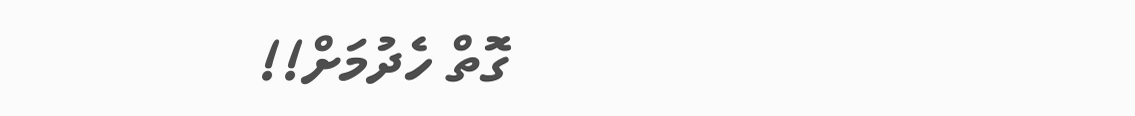ގޮތް ހެދުމަށް!!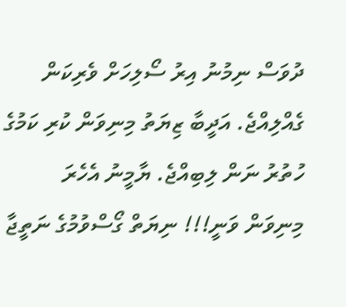ދުވަސް ނިމުނު އިރު ސޯލިހަށް ވެރިކަން ގެއްލިއްޖެ. އަދީބާ ޒިޔަތު މިނިވަން ކުރި ކަމުގެ ހުތުރު ނަން ލިބިއްޖެ. ޔާމީނު އެހެރަ މިނިވަން ވަނީ!!! ނިޔަތް ގޯސްވުމުގެ ނަތީޖާ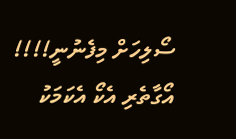ސޯލިހަށް މިފެނުނީ!!!! އޯގާތެރި އެކޯ އެކަމަކު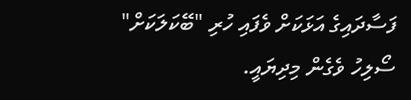ފަސާދައިގެ އަޅަކަށް ވެފައި ހުރި "ބޭކަލަކަށް" ސޯލިހު ވެގެން މިދިޔައީ.